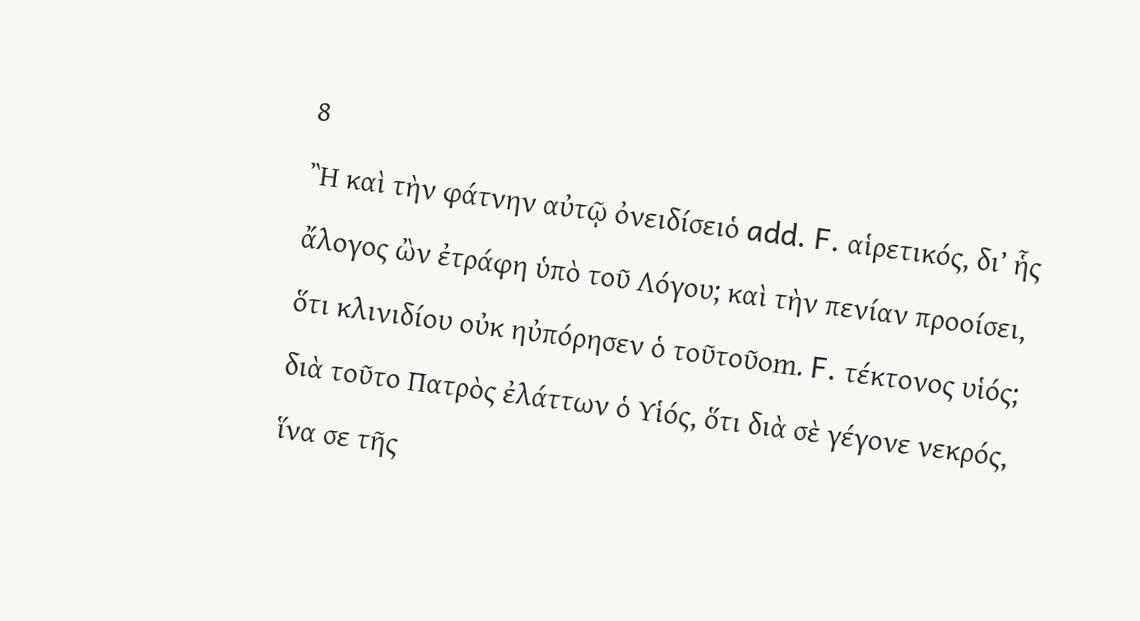8
Ἢ καὶ τὴν φάτνην αὐτῷ ὀνειδίσειὁ add. F. αἱρετικός, δι’ ἧς ἄλογος ὢν ἐτράφη ὑπὸ τοῦ Λόγου; καὶ τὴν πενίαν προοίσει, ὅτι κλινιδίου οὐκ ηὐπόρησεν ὁ τοῦτοῦom. F. τέκτονος υἱός; διὰ τοῦτο Πατρὸς ἐλάττων ὁ Υἱός, ὅτι διὰ σὲ γέγονε νεκρός, ἵνα σε τῆς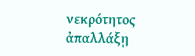νεκρότητος ἀπαλλάξῃ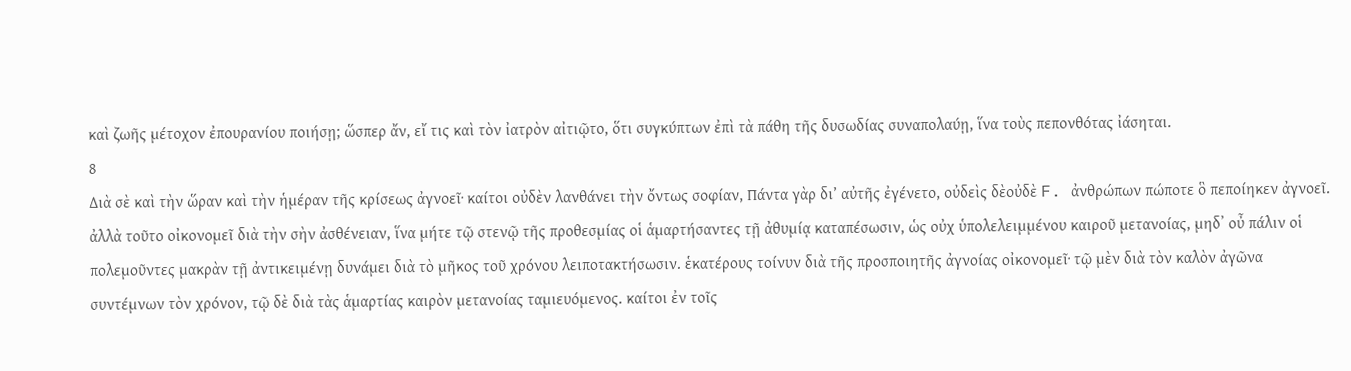καὶ ζωῆς μέτοχον ἐπουρανίου ποιήσῃ; ὥσπερ ἄν, εἴ τις καὶ τὸν ἰατρὸν αἰτιῷτο, ὅτι συγκύπτων ἐπὶ τὰ πάθη τῆς δυσωδίας συναπολαύῃ, ἵνα τοὺς πεπονθότας ἰάσηται.
8
Διὰ σὲ καὶ τὴν ὥραν καὶ τὴν ἡμέραν τῆς κρίσεως ἀγνοεῖ· καίτοι οὐδὲν λανθάνει τὴν ὄντως σοφίαν, Πάντα γὰρ δι’ αὐτῆς ἐγένετο, οὐδεὶς δὲοὐδὲ F. ἀνθρώπων πώποτε ὃ πεποίηκεν ἀγνοεῖ. ἀλλὰ τοῦτο οἰκονομεῖ διὰ τὴν σὴν ἀσθένειαν, ἵνα μήτε τῷ στενῷ τῆς προθεσμίας οἱ ἁμαρτήσαντες τῇ ἀθυμίᾳ καταπέσωσιν, ὡς οὐχ ὑπολελειμμένου καιροῦ μετανοίας, μηδʼ οὖ πάλιν οἱ πολεμοῦντες μακρὰν τῇ ἀντικειμένῃ δυνάμει διὰ τὸ μῆκος τοῦ χρόνου λειποτακτήσωσιν. ἑκατέρους τοίνυν διὰ τῆς προσποιητῆς ἀγνοίας οἰκονομεῖ· τῷ μὲν διὰ τὸν καλὸν ἀγῶνα συντέμνων τὸν χρόνον, τῷ δὲ διὰ τὰς ἁμαρτίας καιρὸν μετανοίας ταμιευόμενος. καίτοι ἐν τοῖς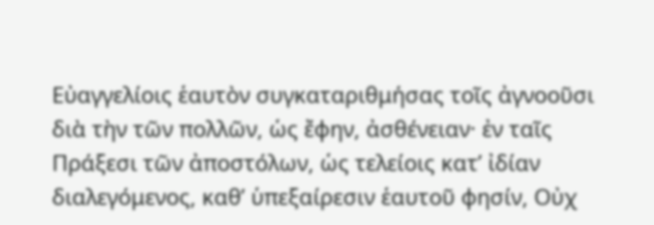Εὐαγγελίοις ἑαυτὸν συγκαταριθμήσας τοῖς ἀγνοοῦσι διὰ τὴν τῶν πολλῶν, ὡς ἔφην, ἀσθένειαν· ἐν ταῖς Πράξεσι τῶν ἀποστόλων, ὡς τελείοις κατʼ ἰδίαν διαλεγόμενος, καθʼ ὑπεξαίρεσιν ἑαυτοῦ φησίν, Οὐχ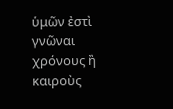ὑμῶν ἐστὶ γνῶναι χρόνους ἢ καιροὺς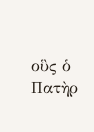οὓς ὁ Πατὴρ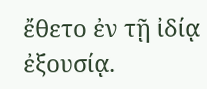ἔθετο ἐν τῇ ἰδίᾳ ἐξουσίᾳ.